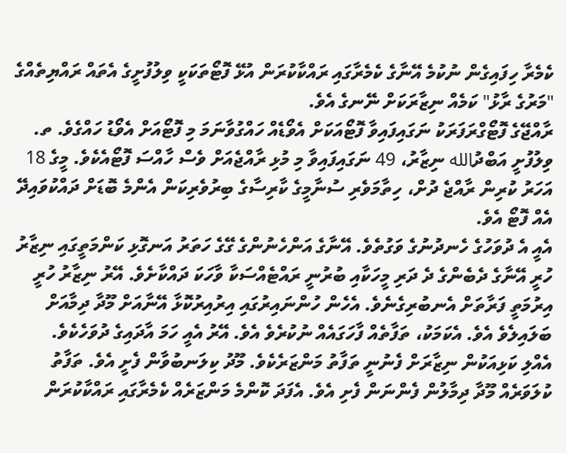ކެމެރާ ހިފައިގެން ނުކުމެ އޭނާގެ ކެމެރާގައި ރައްކާކުރަން އުޅޭ ފޮޓޯތަކަކީ ވިލުފުށީގެ އެތައް ރައްޔިތެއްގެ "މަރުގެ ރާޅު" ކަމެއް ނިޒާރަކަށް ނޭނގެ އެވެ.
ރާއްޖޭގެ ފޮޓޯގްރަފަރަކު ނަގައިފައިވާ ފޮޓޯއަކަށް އެވޯޑެއް ހައްގުވާނަމަ މި ފޮޓޯއަށް އެވޯޑު ހައްގެވެ. ތ. ވިލުފުށީ އަބްދުالله ނިޒާރު، 49 ނަގައިފައިވާ މި މުޅި ރާއްޖެއަށް ވެސް ހާއްސަ ފޮޓޯއެކެވެ. މީގެ 18 އަހަރު ކުރިން ރާއްޖެ ދުށް، ހިތާމަވެރި ސުނާމީގެ ކާރިސާގެ ބިރުވެރިކަން އެންމެ ބޮޑަށް ދައްކުވައިދޭ އެއް ފޮޓޯ އެވެ.
އެއީ އެ ދުވަހުގެ ހެނދުނުގެ ވަގުތެވެ. އޭނާގެ އަންހެނުންގެ ގޭގެ ހަތަރު އަނގޮޅި ކަންމަތީގައި ނިޒާރު ހުރީ އޭނާގެ ދެބެންގެ ދެ ދަރި މީހަކާއި ބުރުނީ ރައްޓެއްސަކާ ވާހަކަ ދައްކާށެވެ. އޭރު ނިޒާރު ހުރީ އިރުމަތީ ފަރާތަށް އެނބުރިގެނެވެ. އެހެން ހުންނައިރުގައި އިރުއިރުކޮޅާ އޭނާއަށް މޫދާ ދިމާއަށް ބަލައިލެވެ އެވެ. އެކަމަކު، ތަފާތެއް ފާހަގައެއް ނުކުރެވެ އެވެ. އޭރު އެއީ ހަމަ އާދައިގެ ދުވަހެކެވެ.
އެއްލި ކަޅިއަކުން ނިޒާރަށް ފެނުނީ ތަފާތު މަންޒަރެކެވެ. މޫދު ކިލަނބުވާން ފެށީ އެވެ. ތަފާތު ކުލަވަރެއް މޫދާ ދިމާލުން ފެންނަން ފެށި އެވެ. އެފަދަ ކޮންމެ މަންޒަރެއް ކެމެރާގައި ރައްކާކުރަން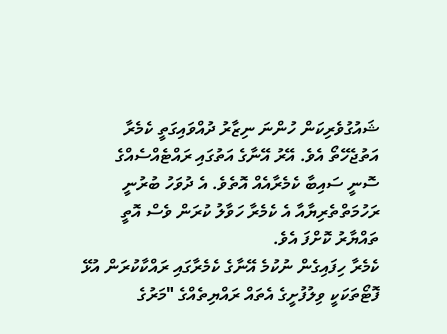ޝައުގުވެރިކަން ހުންނަ ނިޒާރު ދުއްވައިގަތީ ކެމެރާ އަތުޖެހޭތޯ އެވެ. އޭރު އޭނާގެ އަތުގައި ރައްޓެއްސެއްގެ ސޮނީ ސައިބާ ކެމެރާއެއް އޮތެވެ. އެ ދުވަހު ބުރުނީ ރަހުމަތްތެރިޔާއާ އެ ކެމެރާ ހަވާލު ކުރަން ވެސް އޮތީ ތައްޔާރު ކޮށްފަ އެވެ.
ކެމެރާ ހިފައިގެން ނުކުމެ އޭނާގެ ކެމެރާގައި ރައްކާކުރަން އުޅޭ ފޮޓޯތަކަކީ ވިލުފުށީގެ އެތައް ރައްޔިތެއްގެ "މަރުގެ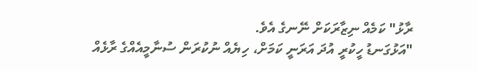ރާޅު" ކަމެއް ނިޒާރަކަށް ނޭނގެ އެވެ.
"އަޅުގަނޑު ހީކުރީ އުދަ އަރަނީ ކަމަށް، ހިޔެއް ނުކުރަން ސުނާމީއެއްގެ ރާޅެއް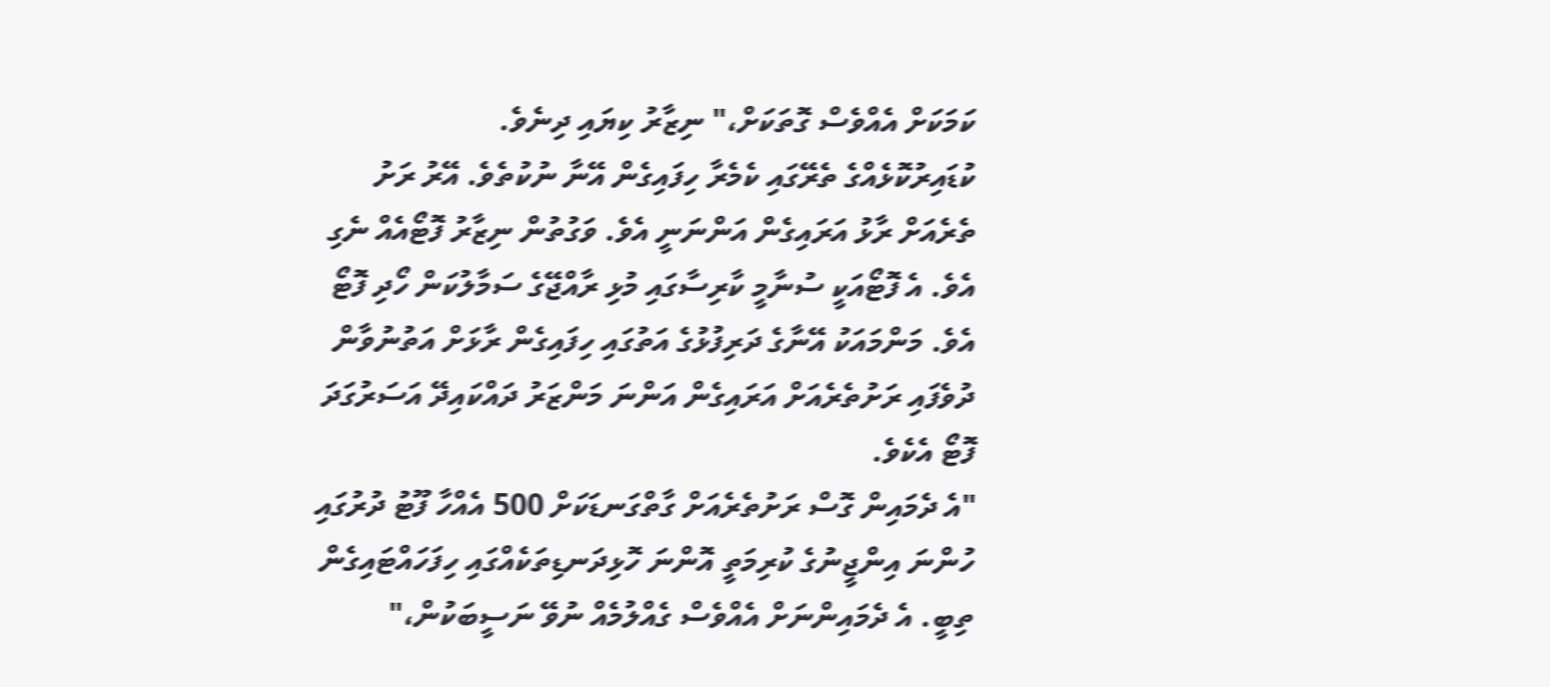ކަމަކަށް އެއްވެސް ގޮތަކަށް،" ނިޒާރު ކިޔައި ދިނެވެ.
ކުޑައިރުކޮޅެއްގެ ތެރޭގައި ކެމެރާ ހިފައިގެން އޭނާ ނުކުތެވެ. އޭރު ރަށު ތެރެއަށް ރާޅު އަރައިގެން އަންނަނީ އެވެ. ވަގުތުން ނިޒާރު ފޮޓޯއެއް ނެގި އެވެ. އެ ފޮޓޯއަކީ ސުނާމީ ކާރިސާގައި މުޅި ރާއްޖޭގެ ސަމާލުކަން ހޯދި ފޮޓޯ އެވެ. މަންމައަކު އޭނާގެ ދަރިފުޅުގެ އަތުގައި ހިފައިގެން ރާޅަށް އަތުނުވާން ދުވެފައި ރަށުތެރެއަށް އަރައިގެން އަންނަ މަންޒަރު ދައްކައިދޭ އަސަރުގަދަ ފޮޓޯ އެކެވެ.
"އެ ދެމައިން ގޮސް ރަށުތެރެއަށް ގާތްގަނޑަކަށް 500 އެއްހާ ފޫޓު ދުރުގައި ހުންނަ އިންޖީނުގެ ކުރިމަތީ އޮންނަ ހޮޅިދަނޑިތަކެއްގައި ހިފަހައްޓައިގެން ތިބީ. އެ ދެމައިންނަށް އެއްވެސް ގެއްލުމެއް ނުވޭ ނަސީބަކުން،"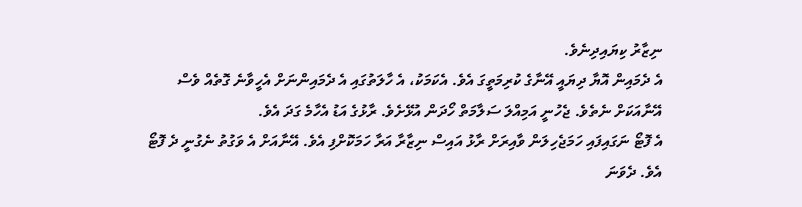ނިޒާރު ކިޔައިދިނެވެ.
އެ ދެމައިން އޮޔާ ދިޔައީ އޭނާގެ ކުރިމަތީގަ އެވެ. އެކަމަކު، އެ ހާލަތުގައި އެ ދެމައިންނަށް އެހީވާނެ ގޮތެއް ވެސް އޭނާއަކަށް ނެތެވެ. ޖެހުނީ އަމިއްލަ ސަލާމަތް ހޯދަން އުޅޭށެވެ. ރާޅުގެ އަޑު އެހާމެ ގަދަ އެވެ.
އެ ފޮޓޯ ނަގައިފައި ހަމަޖެހިލަން ވާއިރަށް ރާޅު އައިސް ނިޒާރާ އަރާ ހަމަކޮށްފި އެވެ. އޭނާއަށް އެ ވަގުތު ނެގުނީ ދެ ފޮޓޯ އެވެ. ދެވަނަ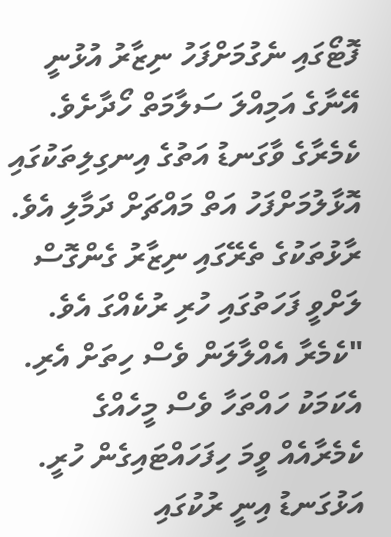ފޮޓޯގައި ނެގުމަށްފަހު ނިޒާރު އުޅުނީ އޭނާގެ އަމިއްލަ ސަލާމަތް ހޯދާށެވެ. ކެމެރާގެ ވާގަނޑު އަތުގެ އިނގިލިތަކުގައި އޮޅާލުމަށްފަހު އަތް މައްޗަށް ދަމާލި އެވެ. ރާޅުތަކުގެ ތެރޭގައި ނިޒާރު ގެންގޮސް ލަށްވީ ފަހަތުގައި ހުރި ރުކެއްގަ އެވެ.
"ކެމެރާ އެއްލާލަން ވެސް ހިތަށް އެރި. އެކަމަކު ހައްތަހާ ވެސް މީހެއްގެ ކެމެރާއެއް ވީމަ ހިފަހައްޓައިގެން ހުރީ. އަޅުގަނޑު އިނީ ރުކުގައި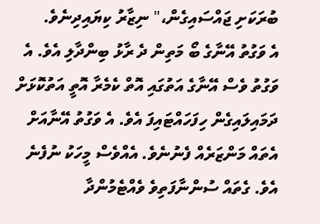ބުރަކަށި ޖައްސައިގެން،" ނިޒާރު ކިޔައިދިނެވެ.
އެ ވަގުތު އޭނާގެ ބޯ މަތިން ދެ ރާޅު ބިންދާލި އެވެ. އެ ވަގުތު ވެސް އޭނާގެ އަތުގައި އޮތް ކެމެރާ އޮތީ އަތުކޮޅަށް ދަމައިލައިގެން ހިފަހައްޓައިފަ އެވެ. އެ ވަގުތު އޭނާއަށް އެތައް މަންޒަރެއް ފެނުނެވެ. އެއްވެސް މީހަކު ނުފެނެ އެވެ. ގެތައް ސުންނާފަތިވެ ވެއްޓެމުންދާ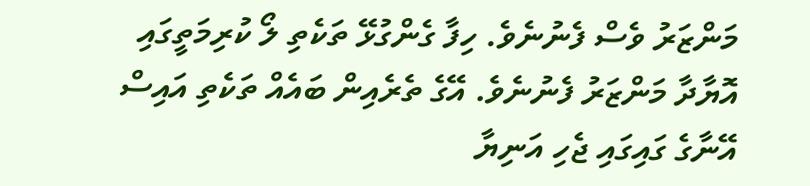މަންޒަރު ވެސް ފެނުނެވެ. ހިފާ ގެންގުޅޭ ތަކެތި ލޯ ކުރިމަތީގައި އޮޔާދާ މަންޒަރު ފެނުނެވެ. އޭގެ ތެރެއިން ބައެއް ތަކެތި އައިސް އޭނާގެ ގައިގައި ޖެހި އަނިޔާ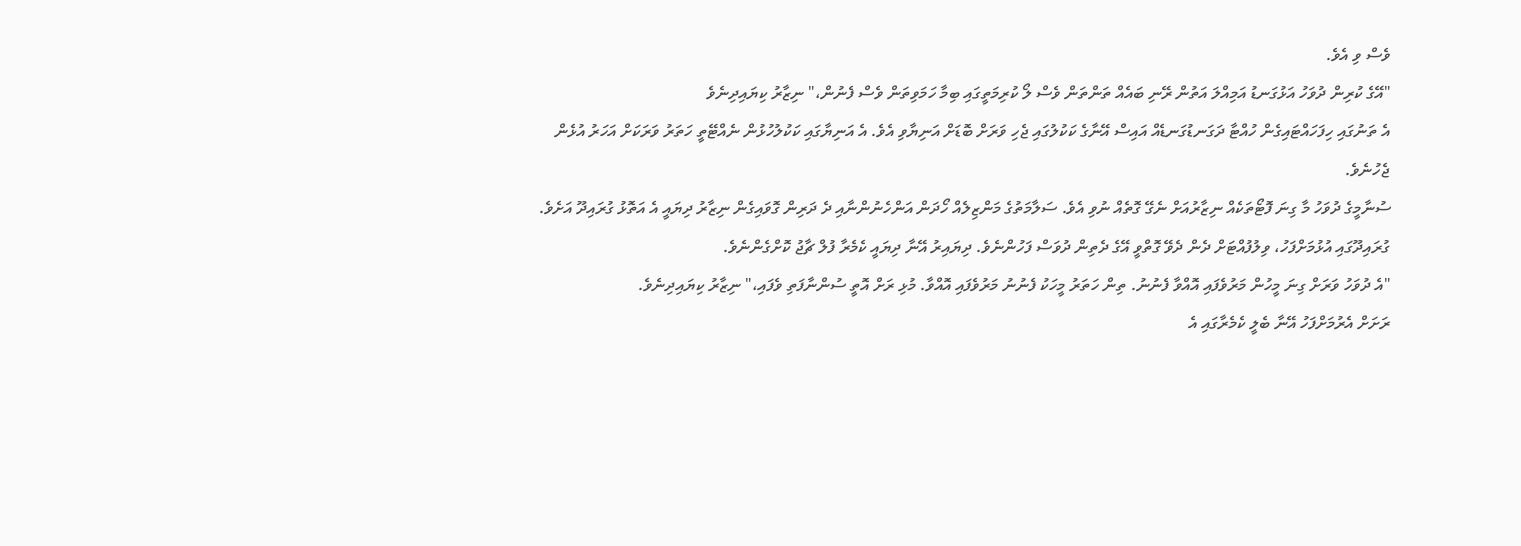ވެސް ވި އެވެ.
"އޭގެ ކުރިން ދުވަހު އަޅުގަނޑު އަމިއްލަ އަތުން ރޭނި ބައެއް ތަންތަން ވެސް ލޯ ކުރިމަތީގައި ބިމާ ހަމަވިތަން ވެސް ފެނުން،" ނިޒާރު ކިޔައިދިނެވެ
އެ ތަނުގައި ހިފަހައްޓައިގެން ހުއްޓާ ދަގަނޑުގަނޑެއް އައިސް އޭނާގެ ކަކުލުގައި ޖެހި ވަރަށް ބޮޑަށް އަނިޔާވި އެވެ. އެ އަނިޔާގައި ކަކުލުހުޅުން ނެއްޓޭތީ ހަތަރު ވަރަކަށް އަހަރު އުޅެން ޖެހުނެވެ.
ސުނާމީގެ ދުވަހު މާ ގިނަ ފޮޓޯތަކެއް ނިޒާރުއަށް ނެގޭ ގޮތެއް ނުވި އެވެ. ސަލާމަތުގެ މަންޒިލެއް ހޯދަން އަންހެނުންނާއި ދެ ދަރިން ގޮވައިގެން ނިޒާރު ދިޔައީ އެ އަތޮޅު ގުރައިދޫ އަށެވެ. ގުރައިދޫގައި އުޅުމަށްފަހު، ވިލުފުއްޓަށް ދެން ދެވޭ ގޮތްވީ އޭގެ ދެތިން ދުވަސް ފަހުންނެވެ. ދިޔައިރު އޭނާ ދިޔައީ ކެމެރާ ފުލް ޗާޖު ކޮށްގެންނެވެ.
"އެ ދުވަހު ވަރަށް ގިނަ މީހުން މަރުވެފައި އޮއްވާ ފެނުނު. ތިން ހަތަރު މީހަކު ފެނުނު މަރުވެފައި އޮއްވާ. މުޅި ރަށް އޮތީ ސުންނާފަތި ވެފައި،" ނިޒާރު ކިޔައިދިނެވެ.
ރަށަށް އެރުމަށްފަހު އޭނާ ބެލީ ކެމެރާގައި އެ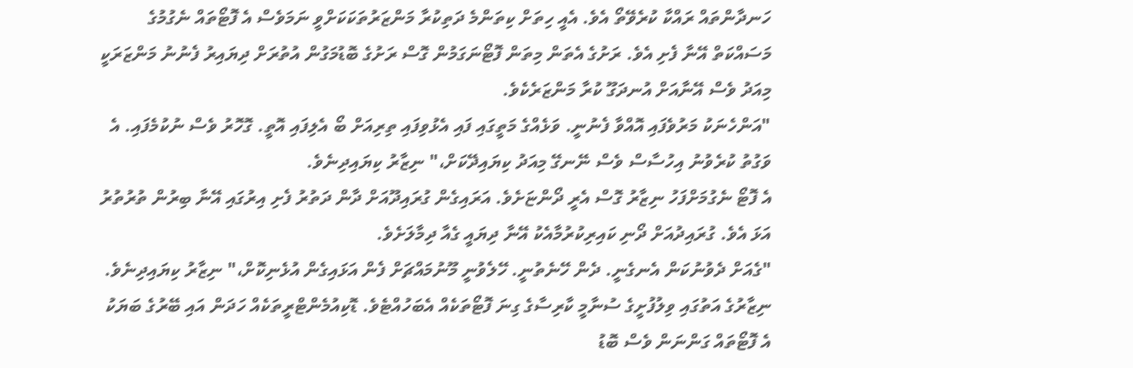ހަނދާންތައް ރައްކާ ކުރެވޭތޯ އެވެ. އެއީ ހިތަށް ކިތަންމެ ދަތިކުރާ މަންޒަރުތަކަކަށްވީ ނަމަވެސް އެ ފޮޓޯތައް ނެގުމުގެ މަސައްކަތް އޭނާ ފެށި އެވެ. ރަށުގެ އެތަން މިތަން ފޮޓޯނަގަމުން ގޮސް ރަށުގެ ބޮޑުމަގުން އުތުރަށް ދިޔައިރު ފެނުނު މަންޒަރަކީ މިއަދު ވެސް އޭނާއަށް އުނދަގޫ ކުރާ މަންޒަރެކެވެ.
"އަންހެނަކު މަރުވެފައި އޮއްވާ ފެނުނީ. ވަޅެއްގެ މަތީގައި ފައި އެޅުވިފައި ތިރިއަށް ބޯ އެލިފައި އޮތީ. ގޮހޮރު ވެސް ނުކުމެފައި. އެ ވަގުތު ކުރެވުނު އިހުސާސް ވެސް ނޭނގޭ މިއަދު ކިޔައިދޭކަށް،" ނިޒާރު ކިޔައިދިނެވެ.
އެ ފޮޓޯ ނެގުމަށްފަހު ނިޒާރު ގޮސް އެރީ ދޯންޏަށެވެ. އަރައިގެން ގުރައިދޫއަށް ދާން ދަތުރު ފެށި އިރުގައި އޭނާ ބިރުން ތުރުތުރު އަޅަ އެވެ. ގުރައިދުއަށް ދޯނި ކައިރިކުރުމާއެކު އޭނާ ދިޔައީ ގެއާ ދިމާލަށެވެ.
"ގެއަށް ދެވުނުކަން އެނގެނީ. ދެން ހޭނެތުނީ. ހޭލެވުނީ މޫނުމައްޗަށް ފެން އަޅައިގެން އުޅެނިކޮށް،" ނިޒާރު ކިޔައިދިނެވެ.
ނިޒާރުގެ އަތުގައި ވިލުފުށީގެ ސުނާމީ ކާރިސާގެ ގިނަ ފޮޓޯތަކެއް އެބަހުއްޓެވެ. ޑޮކިއުމެންޓްރީތަކެއް ހަދަން އައި ބޭރުގެ ބަޔަކު އެ ފޮޓޯތައް ގަންނަން ވެސް ބޮޑު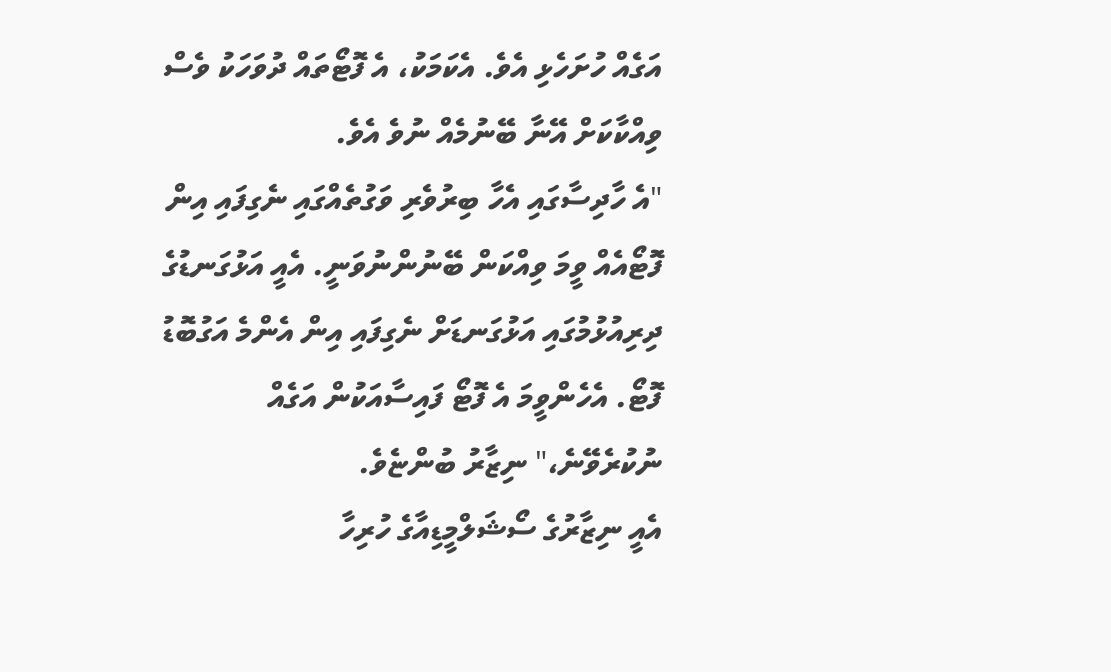އަގެއް ހުށަހެޅި އެވެ. އެކަމަކު، އެ ފޮޓޯތައް ދުވަހަކު ވެސް ވިއްކާކަށް އޭނާ ބޭނުމެއް ނުވެ އެވެ.
"އެ ހާދިސާގައި އެހާ ބިރުވެރި ވަގުތެއްގައި ނެގިފައި އިން ފޮޓޯއެއް ވީމަ ވިއްކަން ބޭނުންނުވަނީ. އެއީ އަޅުގަނޑުގެ ދިރިއުޅުމުގައި އަޅުގަނޑަށް ނެގިފައި އިން އެންމެ އަގުބޮޑު ފޮޓޯ. އެހެންވީމަ އެ ފޮޓޯ ފައިސާއަކުން އަގެއް ނުކުރެވޭނެ،" ނިޒާރު ބުންޏެވެ.
އެއީ ނިޒާރުގެ ސޯޝަލްމީޑިއާގެ ހުރިހާ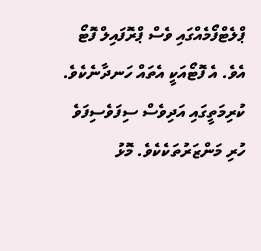ޕްލެޓްފޯމެއްގައި ވެސް ޕްރޮފައިލް ފޮޓޯ އެވެ. އެ ފޮޓޯއަކީ އެތައް ހަނދާނެކެވެ. ކުރިމަތީގައި އަދިވެސް ސިފަވެސިފަވެ ހުރި މަންޒަރުތަކެކެވެ. މޮޅު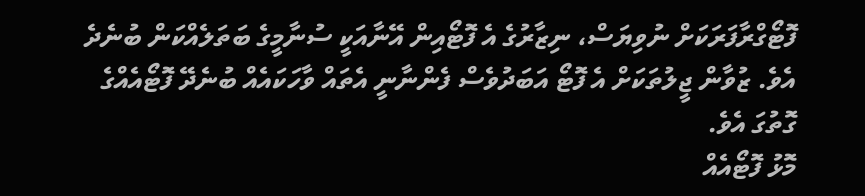ފޮޓޯގްރާފަރަކަށް ނުވިޔަސް، ނިޒާރުގެ އެ ފޮޓޯއިން އޭނާއަކީ ސުނާމީގެ ބަތަލެއްކަން ބުނެދެ އެވެ. ޒުވާން ޖީލުތަކަށް އެ ފޮޓޯ އަބަދުވެސް ފެންނާނީ އެތައް ވާހަކައެއް ބުނެދޭ ފޮޓޯއެއްގެ ގޮތުގަ އެވެ.
މޮޅު ފޮޓޯއެއް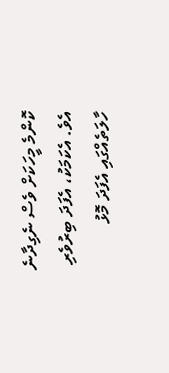ކޮންމެ މީހަކަށް ވެސް ނެގިދާނެ އެވެ. އެކަމަކު، އެފަދަ ބިރުވެރި ހާލަތެއްގައި އެފަދަ މޮޅު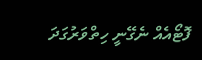ފޮޓޯއެއް ނެގޭނީ ހިތްވަރުގަދަ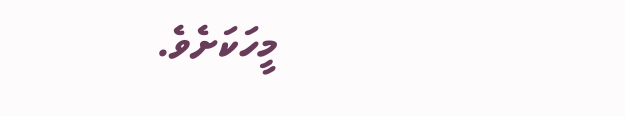މީހަކަށެވެ.